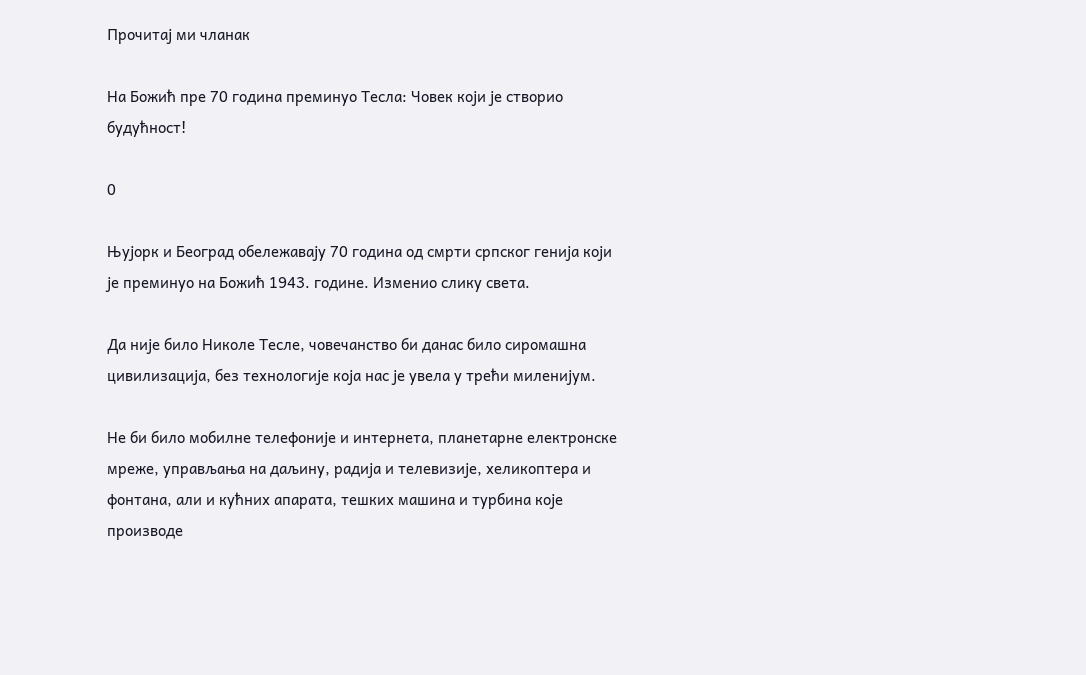Прочитај ми чланак

На Божић пре 70 година преминуо Тесла: Човек који је створио будућност!

0

Њујорк и Београд обележавају 70 година од смрти српског генија који је преминуо на Божић 1943. године. Изменио слику света.

Да није било Николе Тесле, човечанство би данас било сиромашна цивилизација, без технологије која нас је увела у трећи миленијум.

Не би било мобилне телефоније и интернета, планетарне електронске мреже, управљања на даљину, радија и телевизије, хеликоптера и фонтана, али и кућних апарата, тешких машина и турбина које производе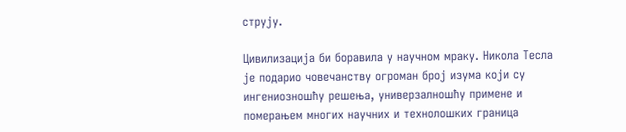струју.

Цивилизација би боравила у научном мраку. Никола Тесла је подарио човечанству огроман број изума који су ингениозношћу решења, универзалношћу примене и померањем многих научних и технолошких граница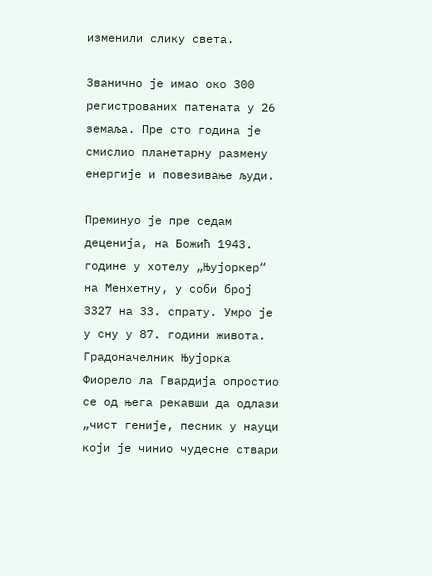изменили слику света.

Званично је имао око 300 регистрованих патената у 26 земаља. Пре сто година је смислио планетарну размену енергије и повезивање људи.

Преминуо је пре седам деценија, на Божић 1943. године у хотелу „Њујоркер“ на Менхетну, у соби број 3327 на 33. спрату. Умро је у сну у 87. години живота. Градоначелник Њујорка Фиорело ла Гвардија опростио се од њега рекавши да одлази „чист геније, песник у науци који је чинио чудесне ствари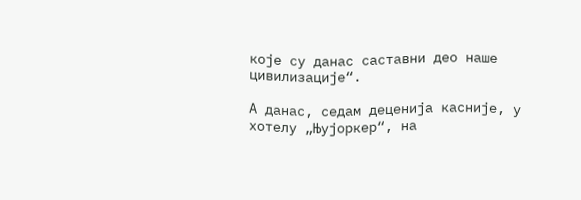које су данас саставни део наше цивилизације“.

А данас, седам деценија касније, у хотелу „Њујоркер“, на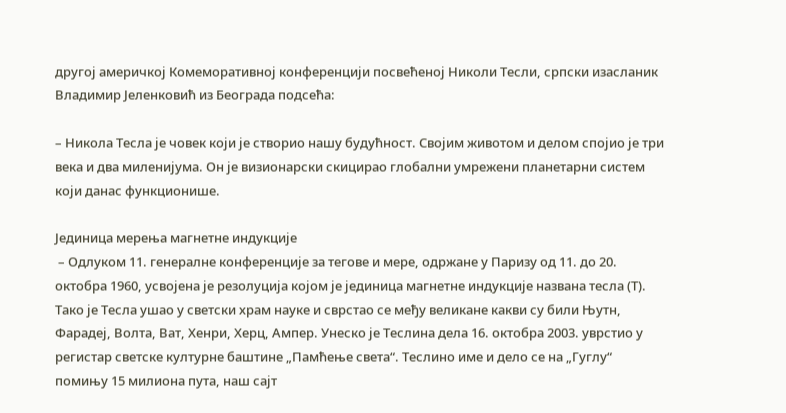другој америчкој Комеморативној конференцији посвећеној Николи Тесли, српски изасланик Владимир Јеленковић из Београда подсећа:

– Никола Тесла је човек који је створио нашу будућност. Својим животом и делом спојио је три века и два миленијума. Он је визионарски скицирао глобални умрежени планетарни систем који данас функционише.

Јединица мерења магнетне индукције
 – Одлуком 11. генералне конференције за тегове и мере, одржане у Паризу од 11. до 20. октобра 1960, усвојена је резолуција којом је јединица магнетне индукције названа тесла (Т). Тако је Тесла ушао у светски храм науке и сврстао се међу великане какви су били Њутн, Фарадеј, Волта, Ват, Хенри, Херц, Ампер. Унеско је Теслина дела 16. октобра 2003. уврстио у регистар светске културне баштине „Памћење света“. Теслино име и дело се на „Гуглу“ помињу 15 милиона пута, наш сајт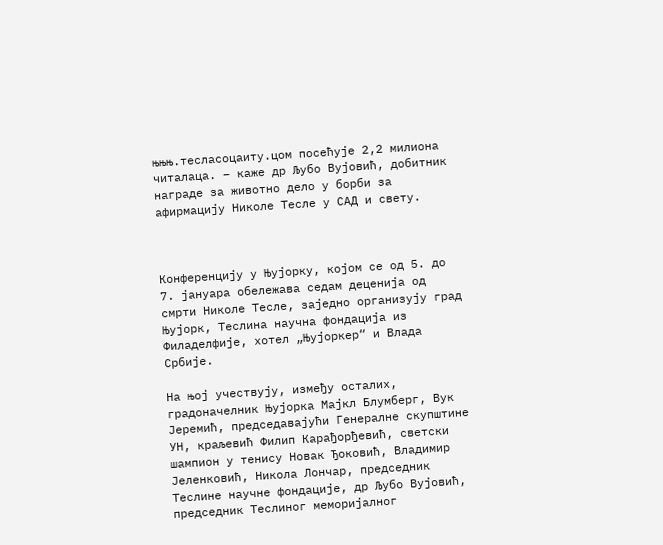њњњ.тесласоцаитy.цом посећује 2,2 милиона читалаца. – каже др Љубо Вујовић, добитник награде за животно дело у борби за афирмацију Николе Тесле у САД и свету.



Конференцију у Њујорку, којом се од 5. до 7. јануара обележава седам деценија од смрти Николе Тесле, заједно организују град Њујорк, Теслина научна фондација из Филаделфије, хотел „Њујоркер“ и Влада Србије.

На њој учествују, између осталих, градоначелник Њујорка Мајкл Блумберг, Вук Јеремић, председавајући Генералне скупштине УН, краљевић Филип Карађорђевић, светски шампион у тенису Новак Ђоковић, Владимир Јеленковић, Никола Лончар, председник Теслине научне фондације, др Љубо Вујовић, председник Теслиног меморијалног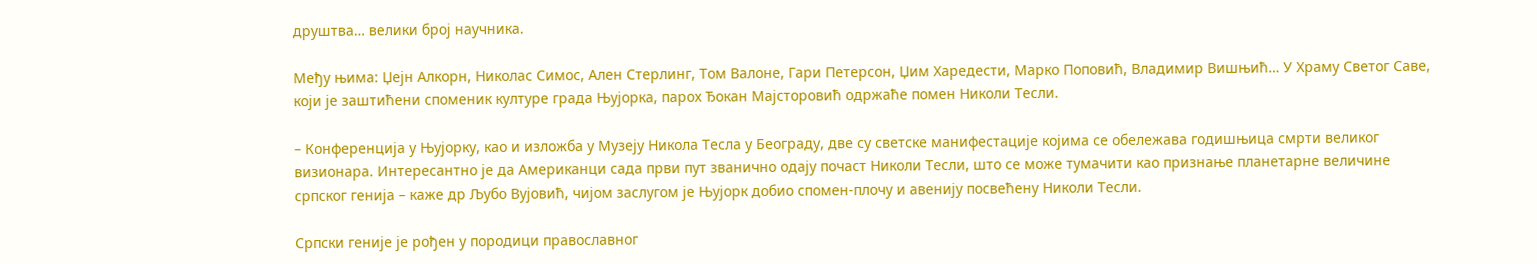друштва… велики број научника.

Међу њима: Џејн Алкорн, Николас Симос, Ален Стерлинг, Том Валоне, Гари Петерсон, Џим Харедести, Марко Поповић, Владимир Вишњић… У Храму Светог Саве, који је заштићени споменик културе града Њујорка, парох Ђокан Мајсторовић одржаће помен Николи Тесли.

– Конференција у Њујорку, као и изложба у Музеју Никола Тесла у Београду, две су светске манифестације којима се обележава годишњица смрти великог визионара. Интересантно је да Американци сада први пут званично одају почаст Николи Тесли, што се може тумачити као признање планетарне величине српског генија – каже др Љубо Вујовић, чијом заслугом је Њујорк добио спомен-плочу и авенију посвећену Николи Тесли.

Српски геније је рођен у породици православног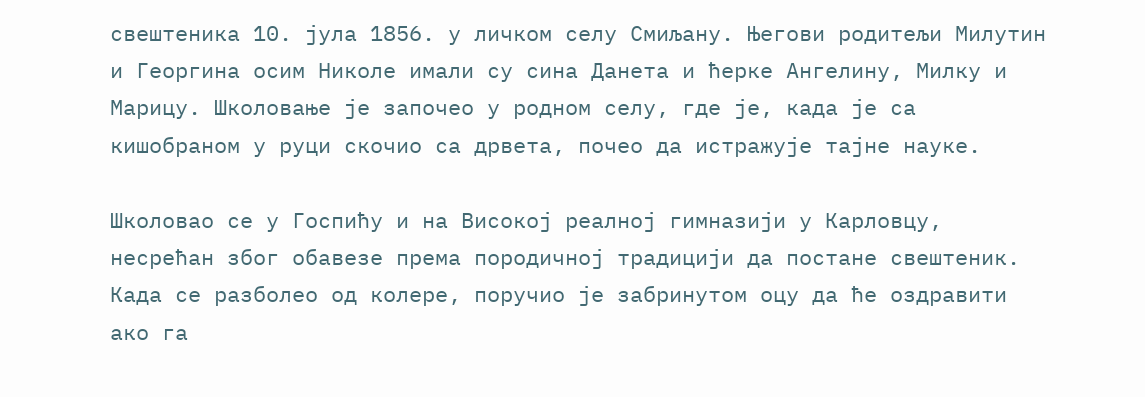свештеника 10. јула 1856. у личком селу Смиљану. Његови родитељи Милутин и Георгина осим Николе имали су сина Данета и ћерке Ангелину, Милку и Марицу. Школовање је започео у родном селу, где је, када је са кишобраном у руци скочио са дрвета, почео да истражује тајне науке.

Школовао се у Госпићу и на Високој реалној гимназији у Карловцу, несрећан због обавезе према породичној традицији да постане свештеник. Када се разболео од колере, поручио је забринутом оцу да ће оздравити ако га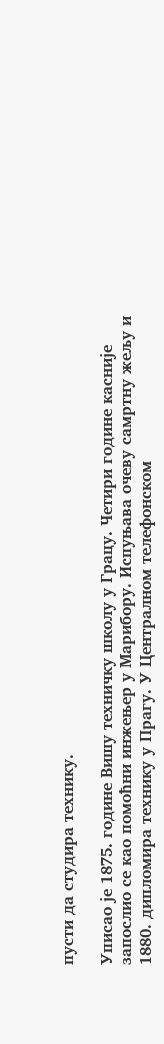пусти да студира технику.

Уписао је 1875. године Вишу техничку школу у Грацу. Четири године касније запослио се као помоћни инжењер у Марибору. Испуњава очеву самртну жељу и 1880. дипломира технику у Прагу. У Централном телефонском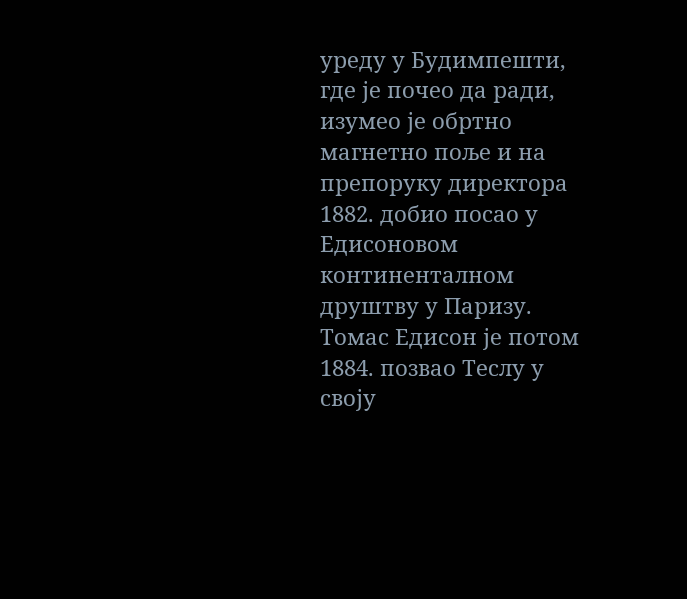уреду у Будимпешти, где је почео да ради, изумео је обртно магнетно поље и на препоруку директора 1882. добио посао у Едисоновом континенталном друштву у Паризу. Томас Едисон је потом 1884. позвао Теслу у своју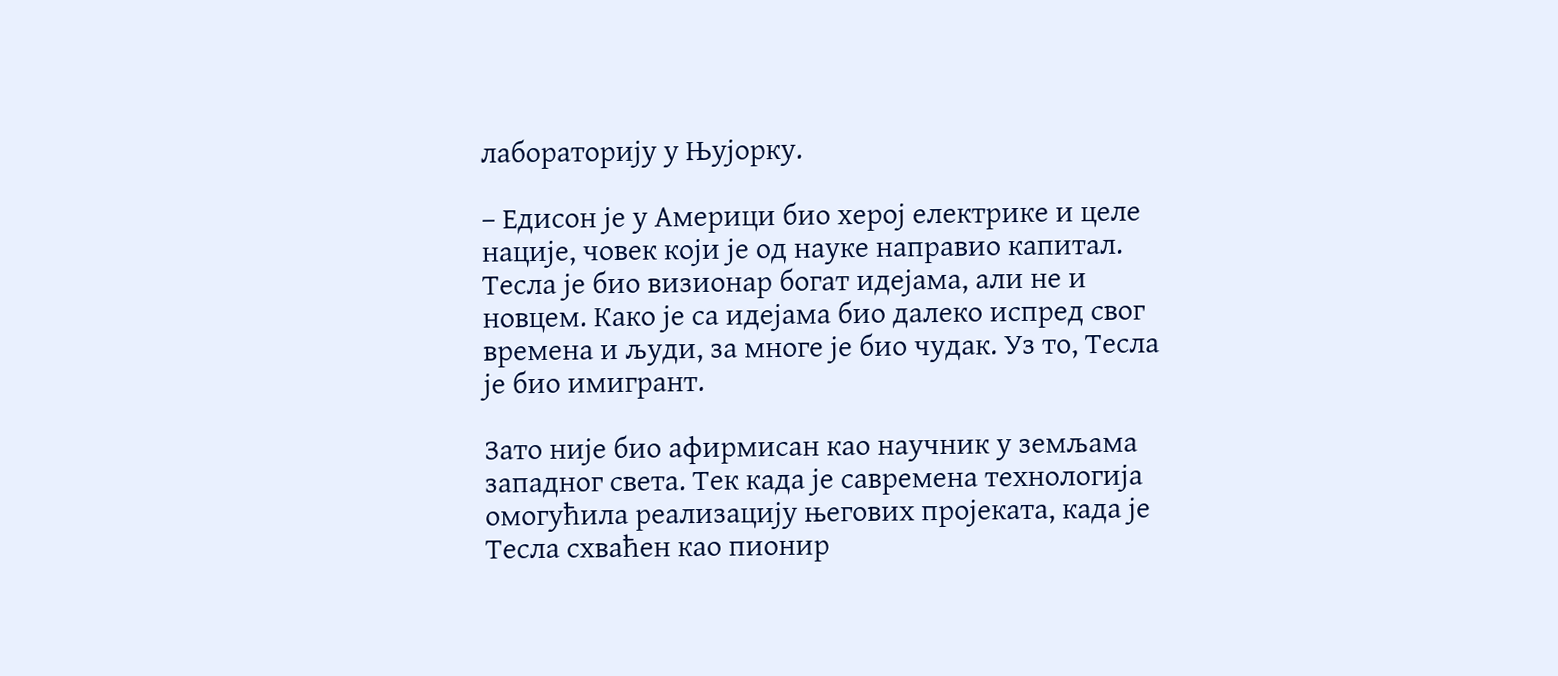лабораторију у Њујорку.

– Едисон је у Америци био херој електрике и целе нације, човек који је од науке направио капитал. Тесла је био визионар богат идејама, али не и новцем. Како је са идејама био далеко испред свог времена и људи, за многе је био чудак. Уз то, Тесла је био имигрант.

Зато није био афирмисан као научник у земљама западног света. Тек када је савремена технологија омогућила реализацију његових пројеката, када је Тесла схваћен као пионир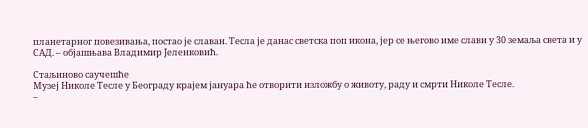планетарног повезивања, постао је славан. Тесла је данас светска поп икона, јер се његово име слави у 30 земаља света и у САД. – објашњава Владимир Јеленковић.

Стаљиново саучешће
Музеј Николе Тесле у Београду крајем јануара ће отворити изложбу о животу, раду и смрти Николе Тесле.
–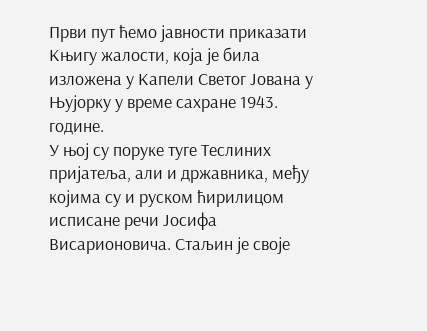Први пут ћемо јавности приказати Књигу жалости, која је била изложена у Капели Светог Јована у Њујорку у време сахране 1943. године.
У њој су поруке туге Теслиних пријатеља, али и државника, међу којима су и руском ћирилицом исписане речи Јосифа Висарионовича. Стаљин је своје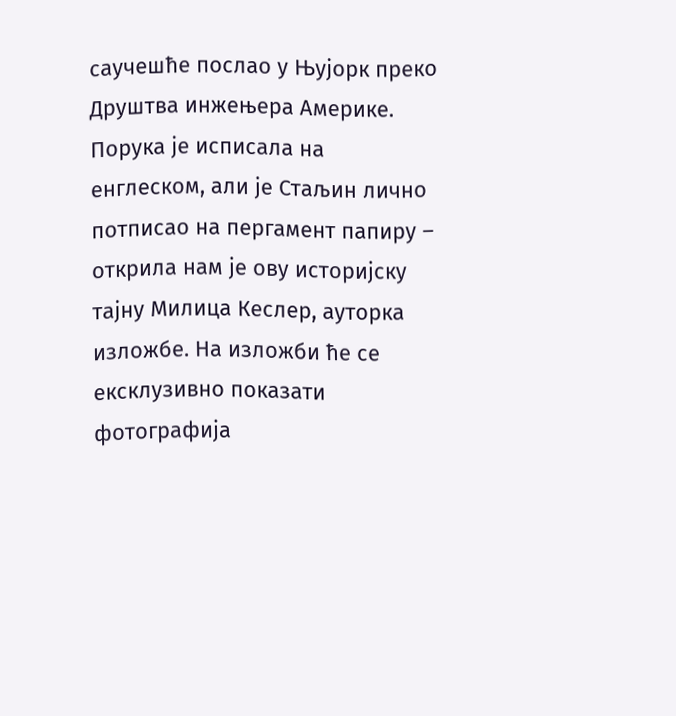саучешће послао у Њујорк преко Друштва инжењера Америке.
Порука је исписала на енглеском, али је Стаљин лично потписао на пергамент папиру – открила нам је ову историјску тајну Милица Кеслер, ауторка изложбе. На изложби ће се ексклузивно показати фотографија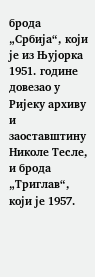брода „Србија“, који је из Њујорка 1951. године довезао у Ријеку архиву и заоставштину Николе Тесле, и брода „Триглав“, који је 1957.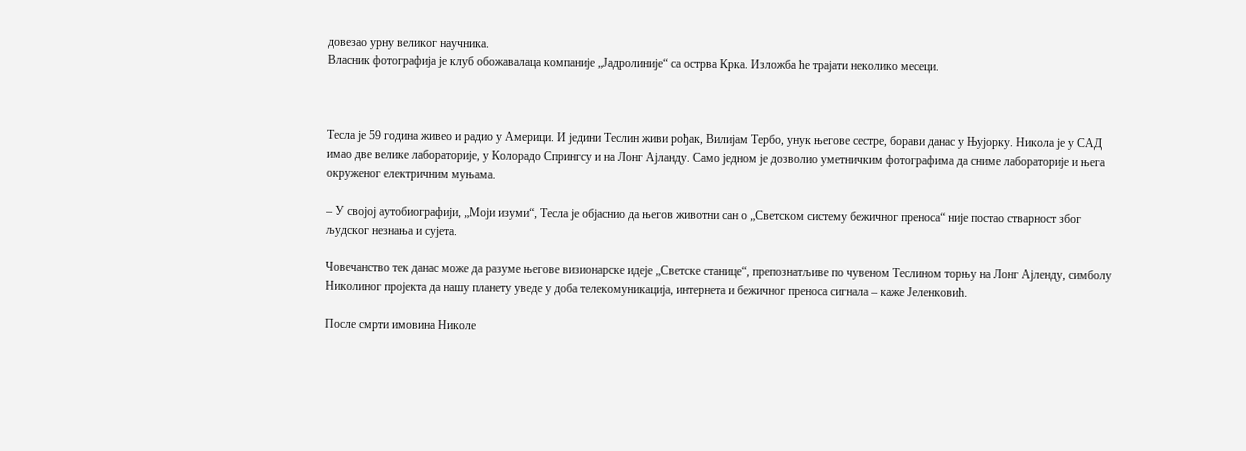довезао урну великог научника.
Власник фотографија је клуб обожавалаца компаније „Јадролиније“ са острва Крка. Изложба ће трајати неколико месеци.



Тесла је 59 година живео и радио у Америци. И једини Теслин живи рођак, Вилијам Тербо, унук његове сестре, борави данас у Њујорку. Никола је у САД имао две велике лабораторије, у Колорадо Спрингсу и на Лонг Ајланду. Само једном је дозволио уметничким фотографима да сниме лабораторије и њега окруженог електричним муњама.

– У својој аутобиографији, „Моји изуми“, Тесла је објаснио да његов животни сан о „Светском систему бежичног преноса“ није постао стварност због људског незнања и сујета.

Човечанство тек данас може да разуме његове визионарске идеје „Светске станице“, препознатљиве по чувеном Теслином торњу на Лонг Ајленду, симболу Николиног пројекта да нашу планету уведе у доба телекомуникација, интернета и бежичног преноса сигнала – каже Јеленковић.

После смрти имовина Николе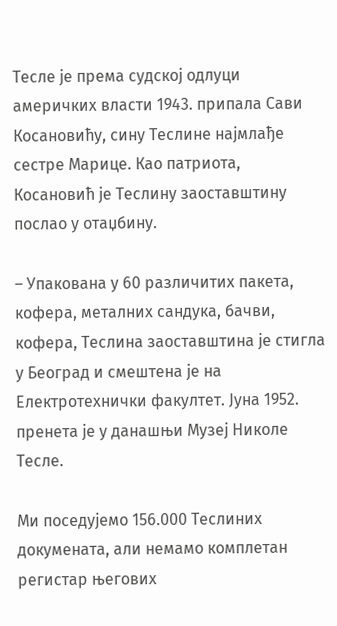Тесле је према судској одлуци америчких власти 1943. припала Сави Косановићу, сину Теслине најмлађе сестре Марице. Као патриота, Косановић је Теслину заоставштину послао у отаџбину.

– Упакована у 60 различитих пакета, кофера, металних сандука, бачви, кофера, Теслина заоставштина је стигла у Београд и смештена је на Електротехнички факултет. Јуна 1952. пренета је у данашњи Музеј Николе Тесле.

Ми поседујемо 156.000 Теслиних докумената, али немамо комплетан регистар његових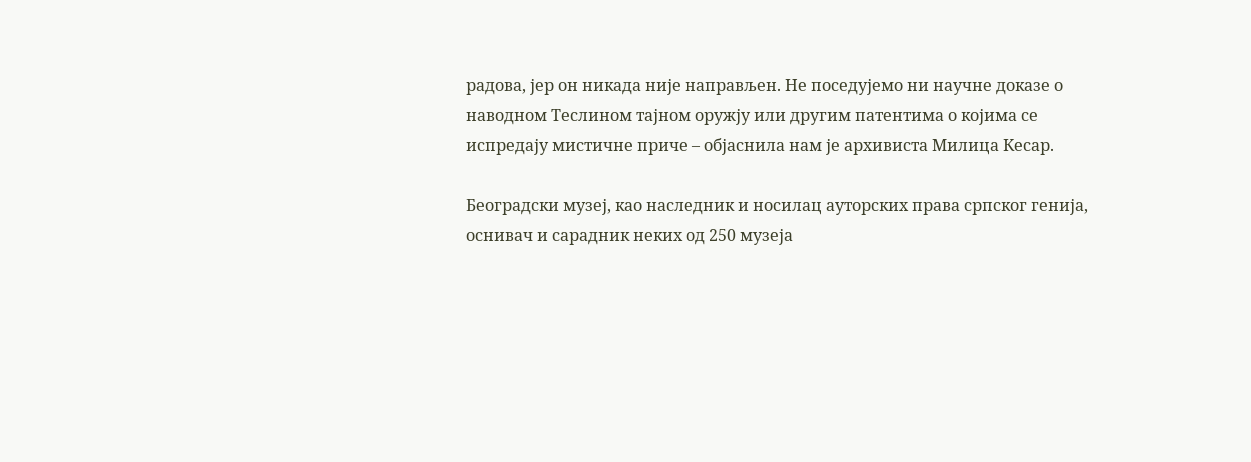радова, јер он никада није направљен. Не поседујемо ни научне доказе о наводном Теслином тајном оружју или другим патентима о којима се испредају мистичне приче – објаснила нам је архивиста Милица Кесар.

Београдски музеј, као наследник и носилац ауторских права српског генија, оснивач и сарадник неких од 250 музеја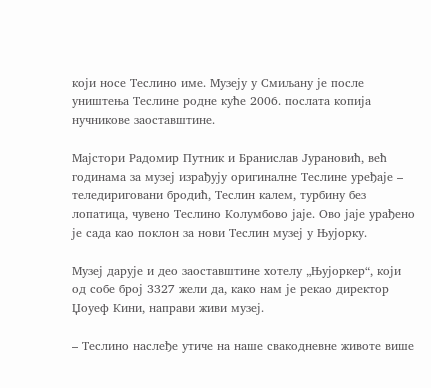који носе Теслино име. Музеју у Смиљану је после уништења Теслине родне куће 2006. послата копија нучникове заоставштине.

Мајстори Радомир Путник и Бранислав Јурановић, већ годинама за музеј израђују оригиналне Теслине уређаје – теледириговани бродић, Теслин калем, турбину без лопатица, чувено Теслино Колумбово јаје. Ово јаје урађено је сада као поклон за нови Теслин музеј у Њујорку.

Музеј дарује и део заоставштине хотелу „Њујоркер“, који од собе број 3327 жели да, како нам је рекао директор Џоуеф Кини, направи живи музеј.

– Теслино наслеђе утиче на наше свакодневне животе више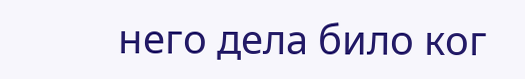него дела било ког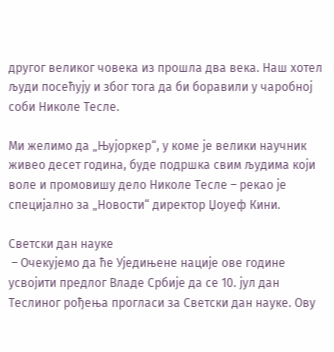другог великог човека из прошла два века. Наш хотел људи посећују и због тога да би боравили у чаробној соби Николе Тесле.

Ми желимо да „Њујоркер“, у коме је велики научник живео десет година, буде подршка свим људима који воле и промовишу дело Николе Тесле – рекао је специјално за „Новости“ директор Џоуеф Кини.

Светски дан науке
 – Очекујемо да ће Уједињене нације ове године усвојити предлог Владе Србије да се 10. јул дан Теслиног рођења прогласи за Светски дан науке. Ову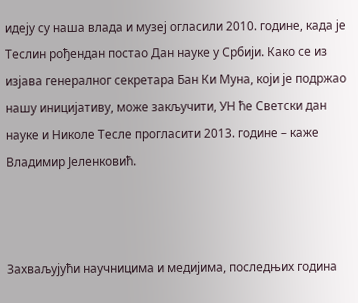идеју су наша влада и музеј огласили 2010. године, када је Теслин рођендан постао Дан науке у Србији. Како се из изјава генералног секретара Бан Ки Муна, који је подржао нашу иницијативу, може закључити, УН ће Светски дан науке и Николе Тесле прогласити 2013. године – каже Владимир Јеленковић.



Захваљујући научницима и медијима, последњих година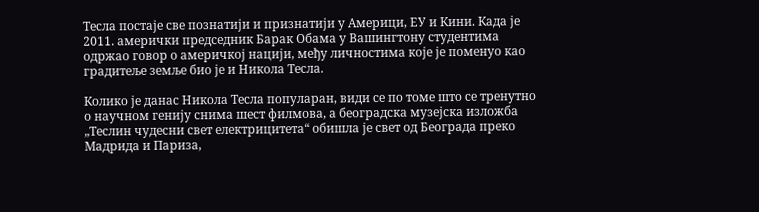Тесла постаје све познатији и признатији у Америци, ЕУ и Кини. Када је 2011. амерички председник Барак Обама у Вашингтону студентима одржао говор о америчкој нацији, међу личностима које је поменуо као градитеље земље био је и Никола Тесла.

Колико је данас Никола Тесла популаран, види се по томе што се тренутно о научном генију снима шест филмова, а београдска музејска изложба „Теслин чудесни свет електрицитета“ обишла је свет од Београда преко Мадрида и Париза,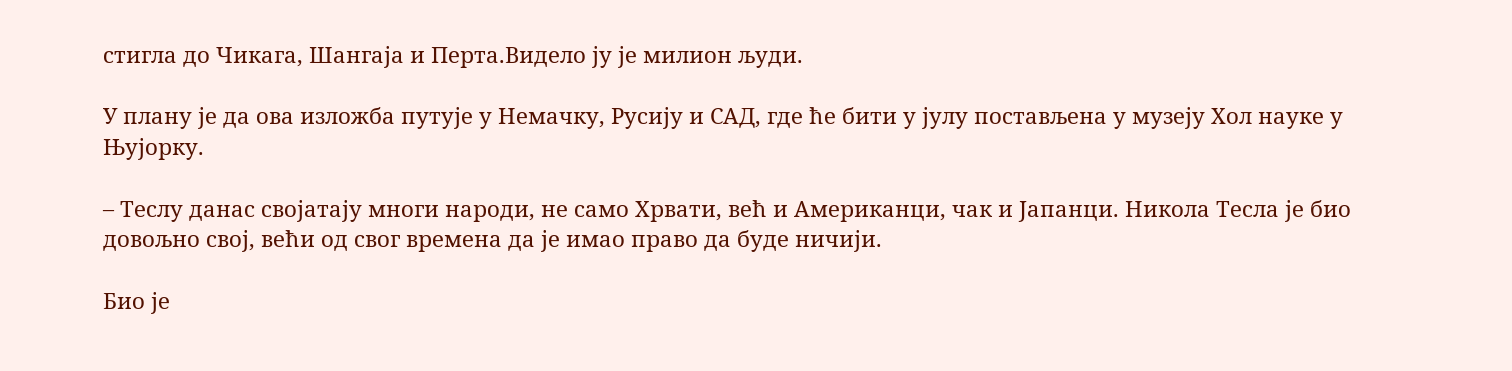стигла до Чикага, Шангаја и Перта.Видело ју је милион људи.

У плану је да ова изложба путује у Немачку, Русију и САД, где ће бити у јулу постављена у музеју Хол науке у Њујорку.

– Теслу данас својатају многи народи, не само Хрвати, већ и Американци, чак и Јапанци. Никола Тесла је био довољно свој, већи од свог времена да је имао право да буде ничији.

Био је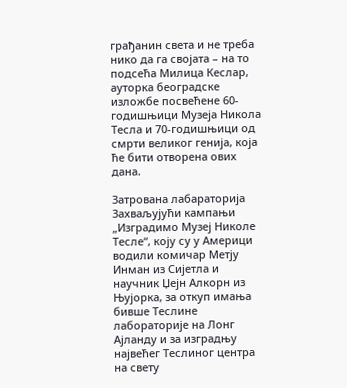грађанин света и не треба нико да га својата – на то подсећа Милица Кеслар, ауторка београдске изложбе посвећене 60-годишњици Музеја Никола Тесла и 70-годишњици од смрти великог генија, која ће бити отворена ових дана.

Затрована лабараторија
Захваљујући кампањи „Изградимо Музеј Николе Тесле“, коју су у Америци водили комичар Метју Инман из Сијетла и научник Џејн Алкорн из Њујорка, за откуп имања бивше Теслине лабораторије на Лонг Ајланду и за изградњу највећег Теслиног центра на свету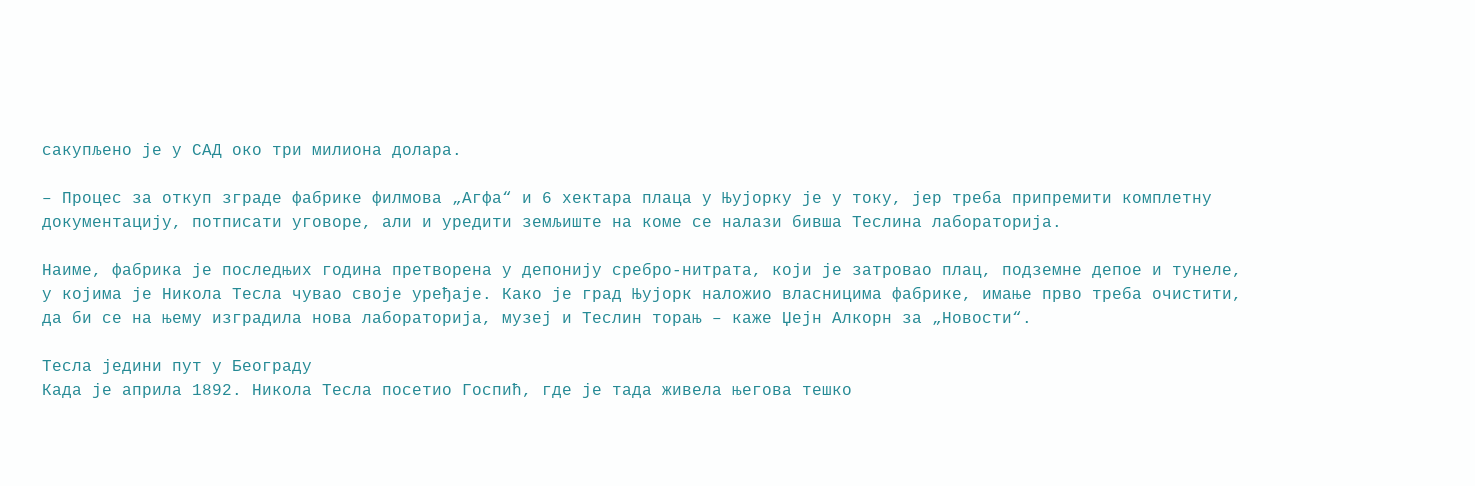сакупљено је у САД око три милиона долара.

– Процес за откуп зграде фабрике филмова „Агфа“ и 6 хектара плаца у Њујорку је у току, јер треба припремити комплетну документацију, потписати уговоре, али и уредити земљиште на коме се налази бивша Теслина лабораторија.

Наиме, фабрика је последњих година претворена у депонију сребро-нитрата, који је затровао плац, подземне депое и тунеле, у којима је Никола Тесла чувао своје уређаје. Како је град Њујорк наложио власницима фабрике, имање прво треба очистити, да би се на њему изградила нова лабораторија, музеј и Теслин торањ – каже Џејн Алкорн за „Новости“.

Тесла једини пут у Београду
Када је априла 1892. Никола Тесла посетио Госпић, где је тада живела његова тешко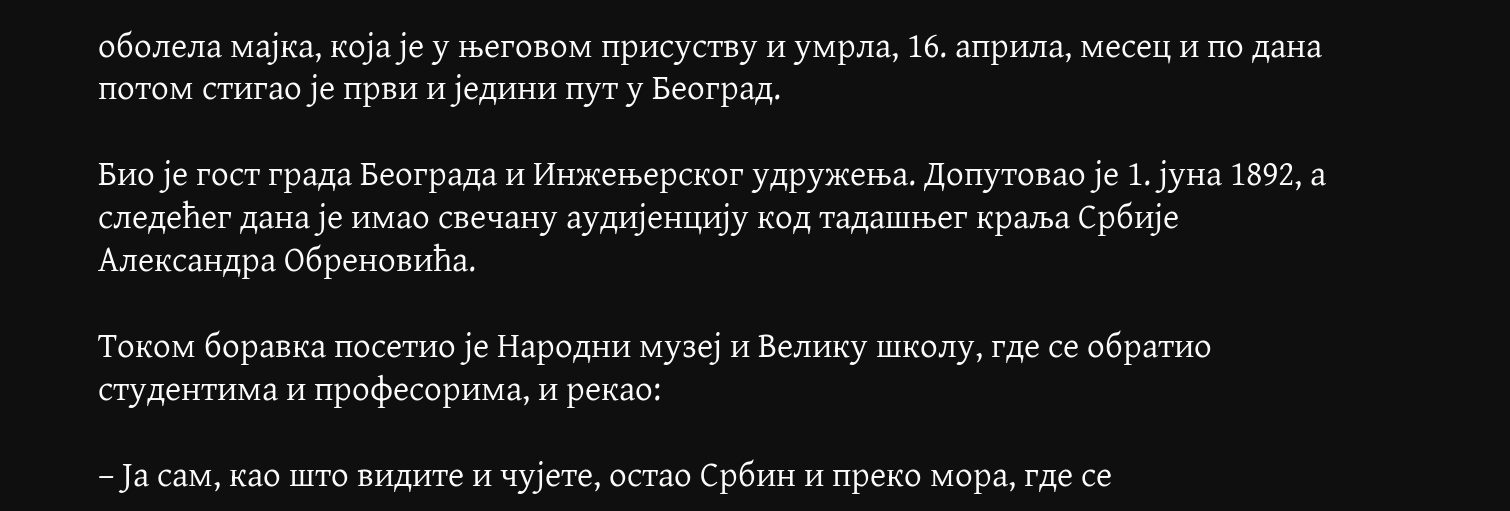оболела мајка, која је у његовом присуству и умрла, 16. априла, месец и по дана потом стигао је први и једини пут у Београд.

Био је гост града Београда и Инжењерског удружења. Допутовао је 1. јуна 1892, а следећег дана је имао свечану аудијенцију код тадашњег краља Србије Александра Обреновића.

Током боравка посетио је Народни музеј и Велику школу, где се обратио студентима и професорима, и рекао:

– Ја сам, као што видите и чујете, остао Србин и преко мора, где се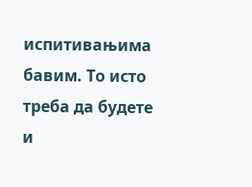испитивањима бавим. То исто треба да будете и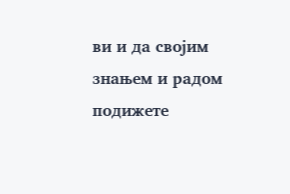ви и да својим знањем и радом подижете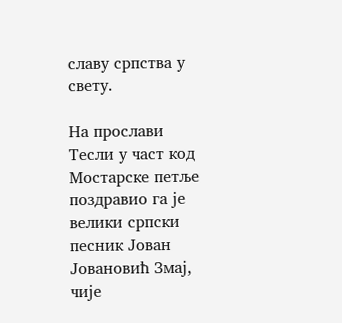славу српства у свету.

На прослави Тесли у част код Мостарске петље поздравио га је велики српски песник Јован Јовановић Змај, чије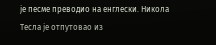је песме преводио на енглески. Никола Тесла је отпутовао из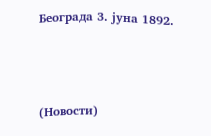Београда 3. јуна 1892.



(Новости)